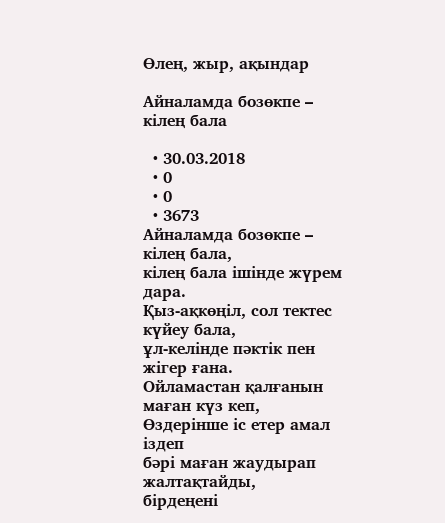Өлең, жыр, ақындар

Айналамда бозөкпе – кілең бала

  • 30.03.2018
  • 0
  • 0
  • 3673
Айналамда бозөкпе – кілең бала,
кілең бала ішінде жүрем дара.
Қыз-ақкөңіл, сол тектес күйеу бала,
ұл-келінде пәктік пен жігер ғана.
Ойламастан қалғанын маған күз кеп,
Өздерінше іс етер амал іздеп
бәрі маған жаудырап жалтақтайды,
бірдеңені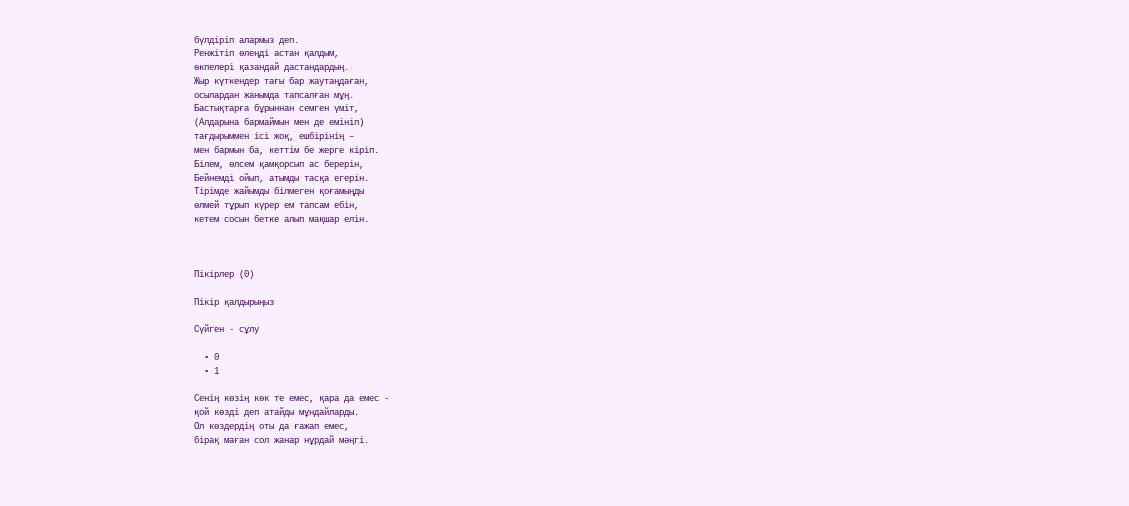бүлдіріп алармыз деп.
Ренжітіп өлеңді астан қалдым,
өкпелері қазандай дастандардың.
Жыр күткендер тағы бар жаутаңдаған,
осылардан жанымда тапсалған мұң.
Бастықтарға бұрыннан семген үміт,
(Алдарына бармаймын мен де емініп)
тағдырыммен ісі жоқ, ешбірінің –
мен бармын ба, кеттім бе жерге кіріп.
Білем, өлсем қамқорсып ас берерін,
Бейнемді ойып, атымды тасқа егерін.
Тірімде жайымды білмеген қоғамыңды
өлмей тұрып күрер ем тапсам ебін,
кетем сосын бетке алып мақшар елін.



Пікірлер (0)

Пікір қалдырыңыз

Сүйген - сұлу

  • 0
  • 1

Сенің көзің көк те емес, қара да емес -
қой көзді деп атайды мұндайларды.
Ол көздердің оты да ғажап емес,
бірақ маған сол жанар нұрдай мәңгі.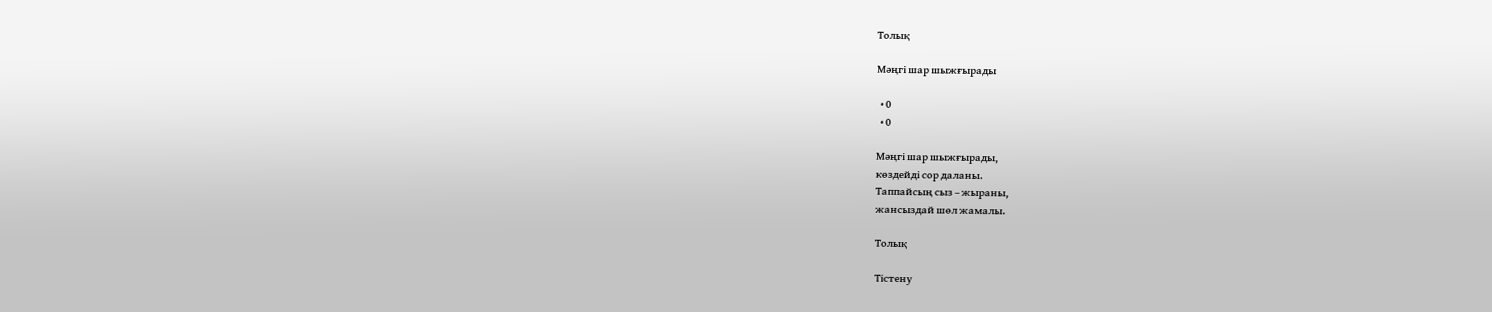Толық

Мәңгі шар шыжғырады

  • 0
  • 0

Мәңгі шар шыжғырады,
көздейді сор даланы.
Таппайсың сыз – жыраны,
жансыздай шөл жамалы.

Толық

Тістену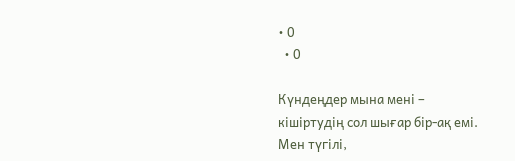• 0
  • 0

Күндеңдер мына мені –
кішіртудің сол шығар бір-ақ емі.
Мен түгілі,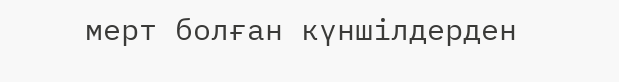мерт болған күншілдерден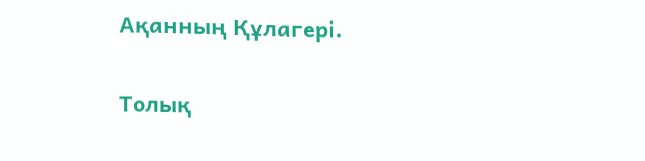Ақанның Құлагері.

Толық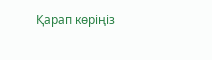Қарап көріңіз